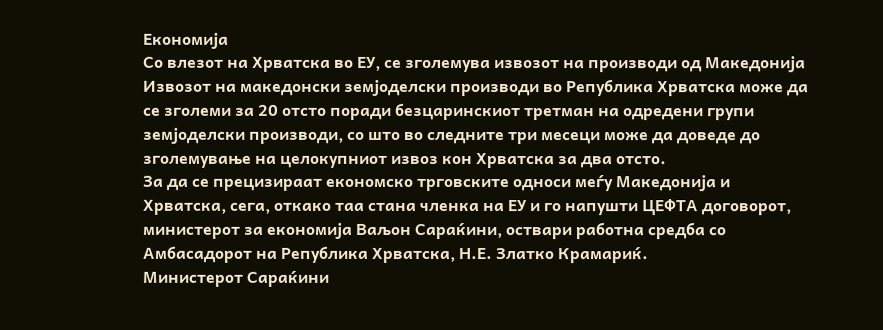Економија
Со влезот на Хрватска во ЕУ, се зголемува извозот на производи од Македонија
Извозот на македонски земјоделски производи во Република Хрватска може да се зголеми за 20 отсто поради безцаринскиот третман на одредени групи земјоделски производи, со што во следните три месеци може да доведе до зголемување на целокупниот извоз кон Хрватска за два отсто.
За да се прецизираат економско трговските односи меѓу Македонија и Хрватска, сега, откако таа стана членка на ЕУ и го напушти ЦЕФТА договорот, министерот за економија Ваљон Сараќини, оствари работна средба со Амбасадорот на Република Хрватска, Н.Е. Златко Крамариќ.
Министерот Сараќини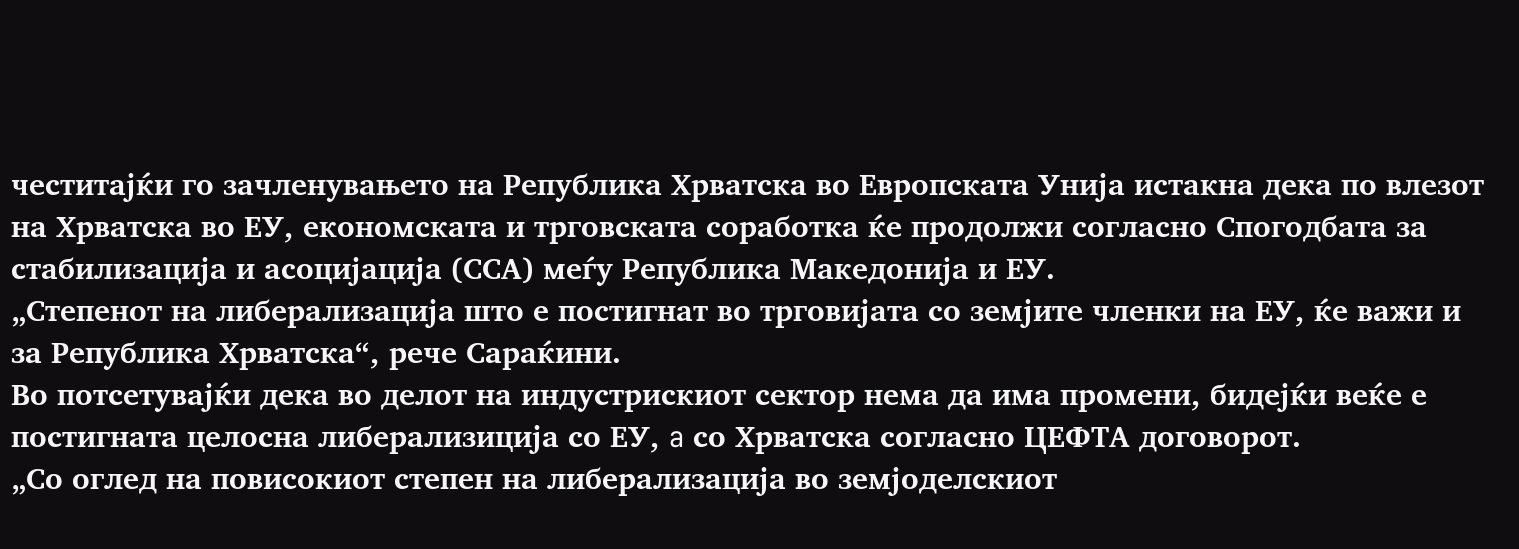честитајќи го зачленувањето на Република Хрватска во Европската Унија истакна дека по влезот на Хрватска во ЕУ, економската и трговската соработка ќе продолжи согласно Спогодбата за стабилизација и асоцијација (ССА) меѓу Република Македонија и ЕУ.
„Степенот на либерализација што е постигнат во трговијата со земјите членки на ЕУ, ќе важи и за Република Хрватска“, рече Сараќини.
Во потсетувајќи дека во делот на индустрискиот сектор нема да има промени, бидејќи веќе е постигната целосна либерализиција со ЕУ, a со Хрватска согласно ЦЕФТА договорот.
„Со оглед на повисокиот степен на либерализација во земјоделскиот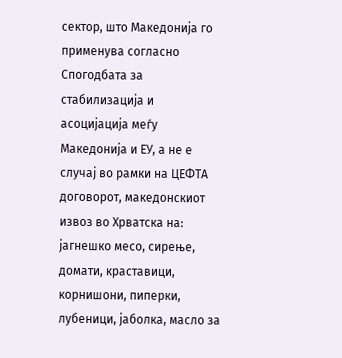сектор, што Македонија го применува согласно Спогодбата за стабилизација и асоцијација меѓу Македонија и ЕУ, а не е случај во рамки на ЦЕФТА договорот, македонскиот извоз во Хрватска на: јагнешко месо, сирење, домати, краставици, корнишони, пиперки, лубеници, јаболка, масло за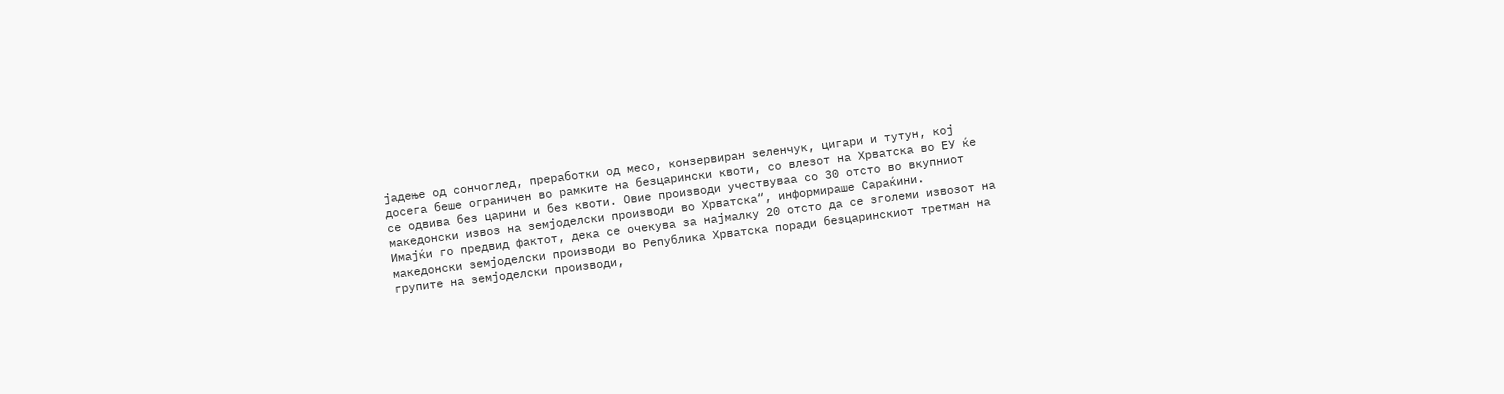јадење од сончоглед, преработки од месо, конзервиран зеленчук, цигари и тутун, кој досега беше ограничен во рамките на безцарински квоти, со влезот на Хрватска во ЕУ ќе се одвива без царини и без квоти. Овие производи учествуваа со 30 отсто во вкупниот македонски извоз на земјоделски производи во Хрватска“, информираше Сараќини.
Имајќи го предвид фактот, дека се очекува за најмалку 20 отсто да се зголеми извозот на македонски земјоделски производи во Република Хрватска поради безцаринскиот третман на групите на земјоделски производи,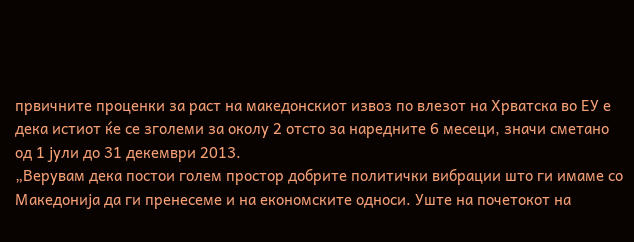првичните проценки за раст на македонскиот извоз по влезот на Хрватска во ЕУ е дека истиот ќе се зголеми за околу 2 отсто за наредните 6 месеци, значи сметано од 1 јули до 31 декември 2013.
„Верувам дека постои голем простор добрите политички вибрации што ги имаме со Македонија да ги пренесеме и на економските односи. Уште на почетокот на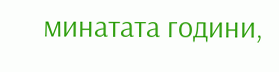минатата години,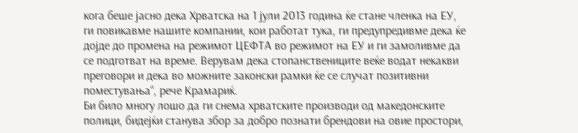кога беше јасно дека Хрватска на 1 јули 2013 година ќе стане членка на ЕУ, ги повикавме нашите компании, кои работат тука, ги предупредивме дека ќе дојде до промена на режимот ЦЕФТА во режимот на ЕУ и ги замоливме да се подготват на време. Верувам дека стопанствениците веќе водат некакви преговори и дека во можните законски рамки ќе се случат позитивни поместувања“, рече Крамариќ.
Би било многу лошо да ги снема хрватските производи од македонските полици, бидејќи станува збор за добро познати брендови на овие простори,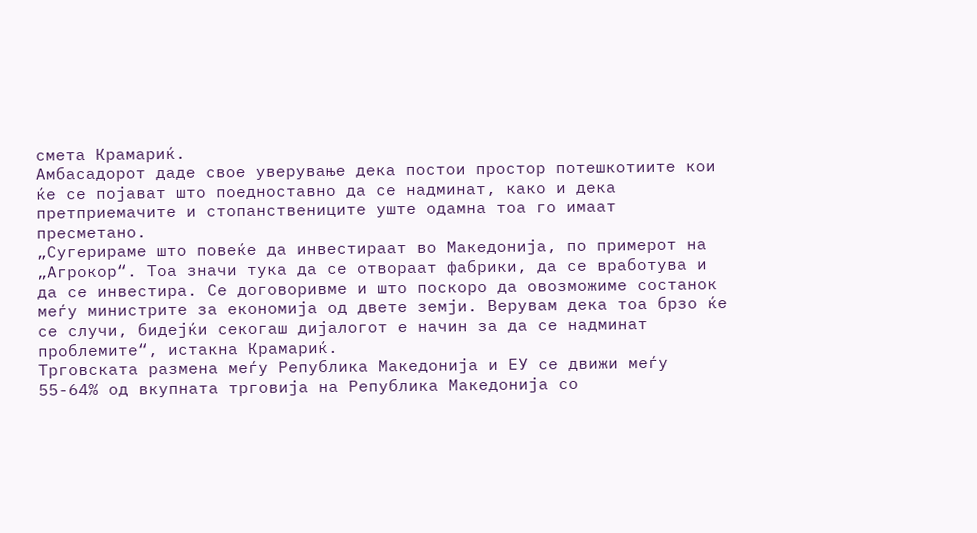смета Крамариќ.
Амбасадорот даде свое уверување дека постои простор потешкотиите кои ќе се појават што поедноставно да се надминат, како и дека претприемачите и стопанствениците уште одамна тоа го имаат пресметано.
„Сугерираме што повеќе да инвестираат во Македонија, по примерот на „Агрокор“. Тоа значи тука да се отвораат фабрики, да се вработува и да се инвестира. Се договоривме и што поскоро да овозможиме состанок меѓу министрите за економија од двете земји. Верувам дека тоа брзо ќе се случи, бидејќи секогаш дијалогот е начин за да се надминат проблемите“, истакна Крамариќ.
Трговската размена меѓу Република Македонија и ЕУ се движи меѓу 55-64% од вкупната трговија на Република Македонија со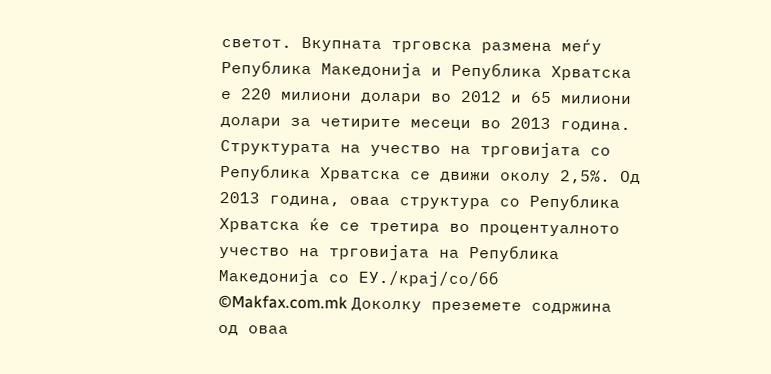светот. Вкупната трговска размена меѓу Република Македонија и Република Хрватска е 220 милиони долари во 2012 и 65 милиони долари за четирите месеци во 2013 година. Структурата на учество на трговијата со Република Хрватска се движи околу 2,5%. Од 2013 година, оваа структура со Република Хрватска ќе се третира во процентуалното учество на трговијата на Република Македонија со ЕУ./крај/со/бб
©Makfax.com.mk Доколку преземете содржина од оваа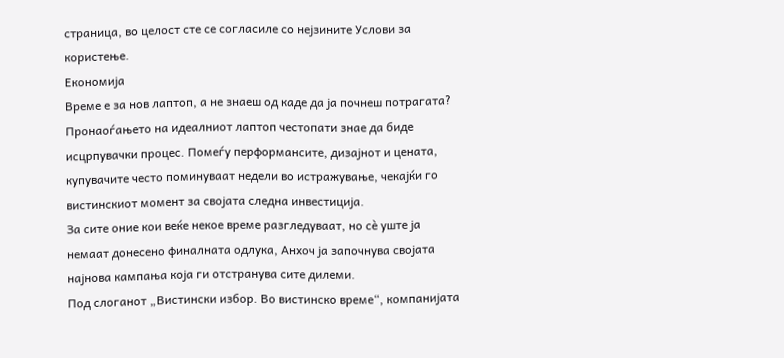страница, во целост сте се согласиле со нејзините Услови за користење.
Економија
Време е за нов лаптоп, а не знаеш од каде да ја почнеш потрагата?
Пронаоѓањето на идеалниот лаптоп честопати знае да биде исцрпувачки процес. Помеѓу перформансите, дизајнот и цената, купувачите често поминуваат недели во истражување, чекајќи го вистинскиот момент за својата следна инвестиција.
За сите оние кои веќе некое време разгледуваат, но сè уште ја немаат донесено финалната одлука, Анхоч ја започнува својата најнова кампања која ги отстранува сите дилеми.
Под слоганот „Вистински избор. Во вистинско време“, компанијата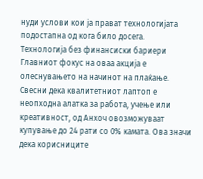нуди услови кои ја прават технологијата подостапна од кога било досега.
Технологија без финансиски бариери
Главниот фокус на оваа акција е олеснувањето на начинот на плаќање. Свесни дека квалитетниот лаптоп е неопходна алатка за работа, учење или креативност, од Анхоч овозможуваат купување до 24 рати со 0% камата. Ова значи дека корисниците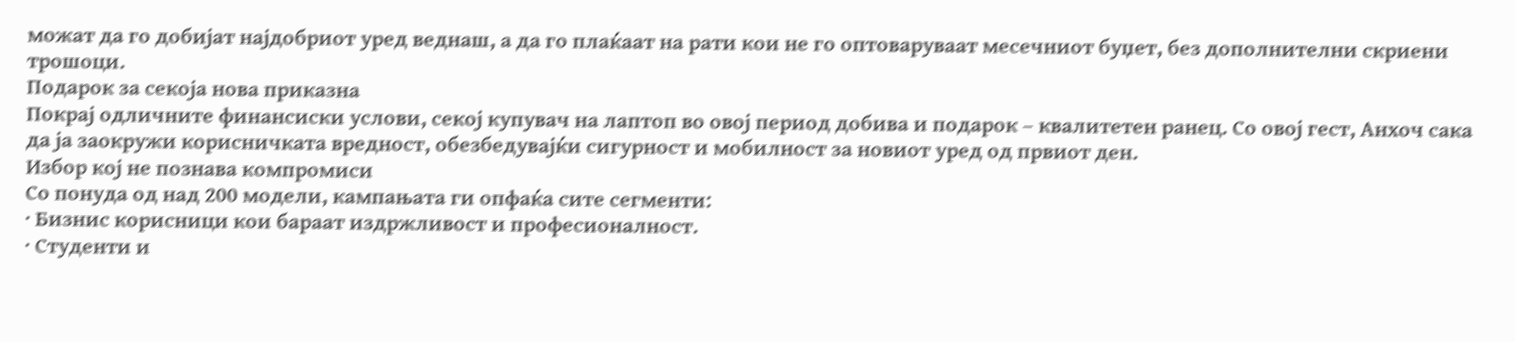можат да го добијат најдобриот уред веднаш, а да го плаќаат на рати кои не го оптоваруваат месечниот буџет, без дополнителни скриени трошоци.
Подарок за секоја нова приказна
Покрај одличните финансиски услови, секој купувач на лаптоп во овој период добива и подарок – квалитетен ранец. Со овој гест, Анхоч сака да ја заокружи корисничката вредност, обезбедувајќи сигурност и мобилност за новиот уред од првиот ден.
Избор кој не познава компромиси
Со понуда од над 200 модели, кампањата ги опфаќа сите сегменти:
· Бизнис корисници кои бараат издржливост и професионалност.
· Студенти и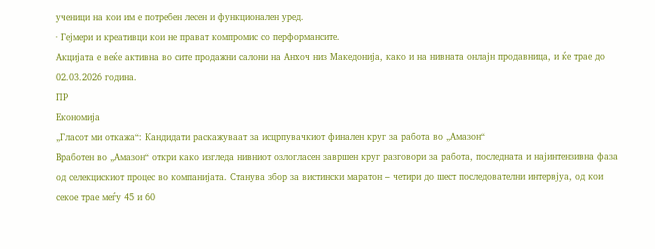ученици на кои им е потребен лесен и функционален уред.
· Гејмери и креативци кои не прават компромис со перформансите.
Акцијата е веќе активна во сите продажни салони на Анхоч низ Македонија, како и на нивната онлајн продавница, и ќе трае до 02.03.2026 година.
ПР
Економија
„Гласот ми откажа“: Кандидати раскажуваат за исцрпувачкиот финален круг за работа во „Амазон“
Вработен во „Амазон“ откри како изгледа нивниот озлогласен завршен круг разговори за работа, последната и најинтензивна фаза од селекцискиот процес во компанијата. Станува збор за вистински маратон – четири до шест последователни интервјуа, од кои секое трае меѓу 45 и 60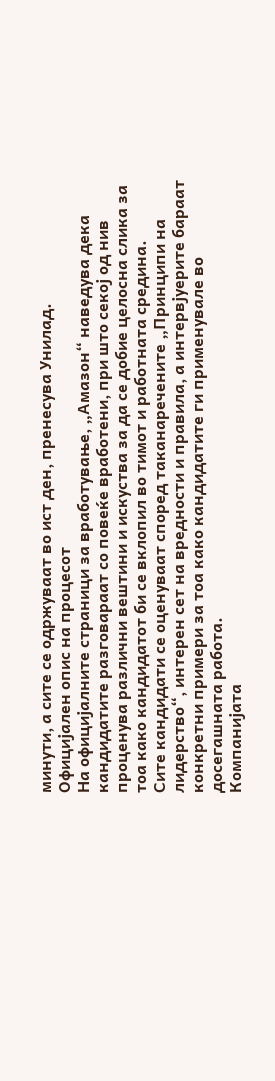минути, а сите се одржуваат во ист ден, пренесува Унилад.
Официјален опис на процесот
На официјалните страници за вработување, „Амазон“ наведува дека кандидатите разговараат со повеќе вработени, при што секој од нив проценува различни вештини и искуства за да се добие целосна слика за тоа како кандидатот би се вклопил во тимот и работната средина.
Сите кандидати се оценуваат според таканаречените „Принципи на лидерство“, интерен сет на вредности и правила, а интервјуерите бараат конкретни примери за тоа како кандидатите ги применувале во досегашната работа.
Компанијата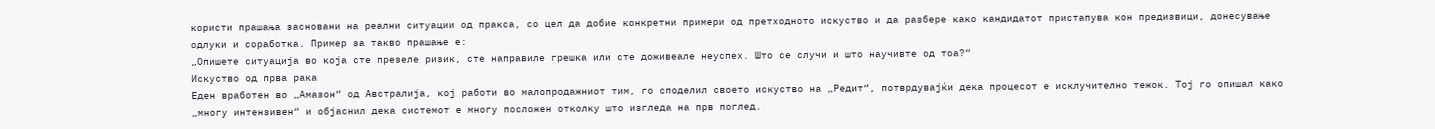користи прашања засновани на реални ситуации од пракса, со цел да добие конкретни примери од претходното искуство и да разбере како кандидатот пристапува кон предизвици, донесување одлуки и соработка. Пример за такво прашање е:
„Опишете ситуација во која сте презеле ризик, сте направиле грешка или сте доживеале неуспех. Што се случи и што научивте од тоа?“
Искуство од прва рака
Еден вработен во „Амазон“ од Австралија, кој работи во малопродажниот тим, го споделил своето искуство на „Редит“, потврдувајќи дека процесот е исклучително тежок. Тој го опишал како „многу интензивен“ и објаснил дека системот е многу посложен отколку што изгледа на прв поглед.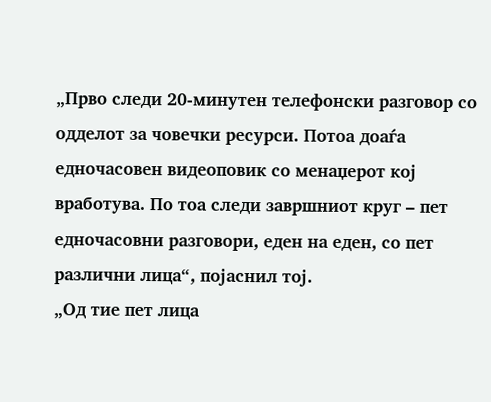„Прво следи 20-минутен телефонски разговор со одделот за човечки ресурси. Потоа доаѓа едночасовен видеоповик со менаџерот кој вработува. По тоа следи завршниот круг – пет едночасовни разговори, еден на еден, со пет различни лица“, појаснил тој.
„Од тие пет лица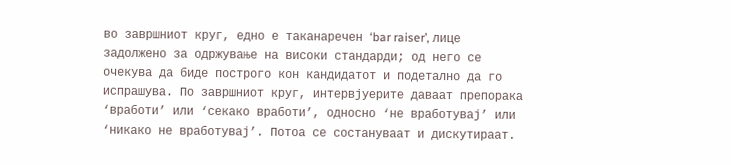во завршниот круг, едно е таканаречен ‘bar raiser’, лице задолжено за одржување на високи стандарди; од него се очекува да биде построго кон кандидатот и подетално да го испрашува. По завршниот круг, интервјуерите даваат препорака ‘вработи’ или ‘секако вработи’, односно ‘не вработувај’ или ‘никако не вработувај’. Потоа се состануваат и дискутираат.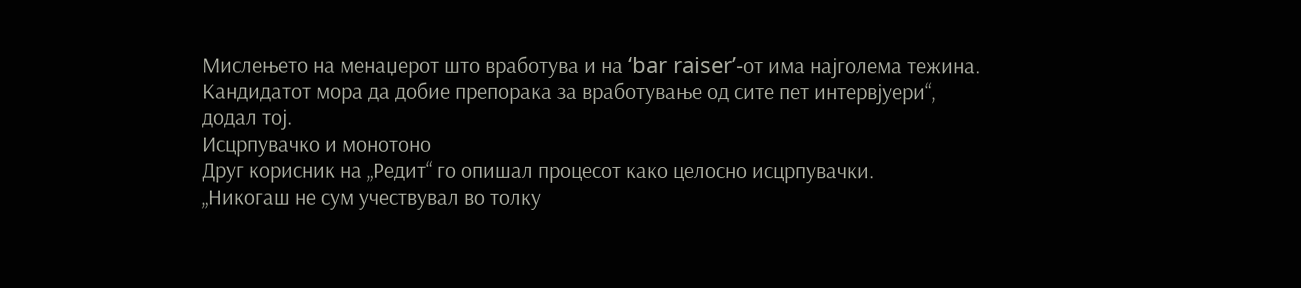Мислењето на менаџерот што вработува и на ‘bar raiser’-от има најголема тежина. Кандидатот мора да добие препорака за вработување од сите пет интервјуери“, додал тој.
Исцрпувачко и монотоно
Друг корисник на „Редит“ го опишал процесот како целосно исцрпувачки.
„Никогаш не сум учествувал во толку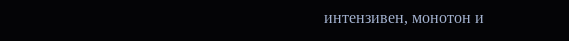интензивен, монотон и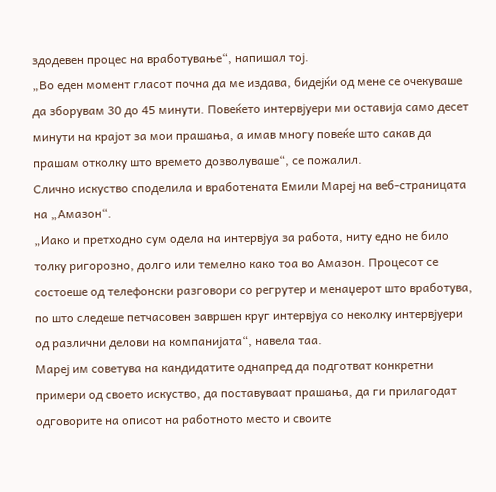здодевен процес на вработување“, напишал тој.
„Во еден момент гласот почна да ме издава, бидејќи од мене се очекуваше да зборувам 30 до 45 минути. Повеќето интервјуери ми оставија само десет минути на крајот за мои прашања, а имав многу повеќе што сакав да прашам отколку што времето дозволуваше“, се пожалил.
Слично искуство споделила и вработената Емили Мареј на веб-страницата на „Амазон“.
„Иако и претходно сум одела на интервјуа за работа, ниту едно не било толку ригорозно, долго или темелно како тоа во Амазон. Процесот се состоеше од телефонски разговори со регрутер и менаџерот што вработува, по што следеше петчасовен завршен круг интервјуа со неколку интервјуери од различни делови на компанијата“, навела таа.
Мареј им советува на кандидатите однапред да подготват конкретни примери од своето искуство, да поставуваат прашања, да ги прилагодат одговорите на описот на работното место и своите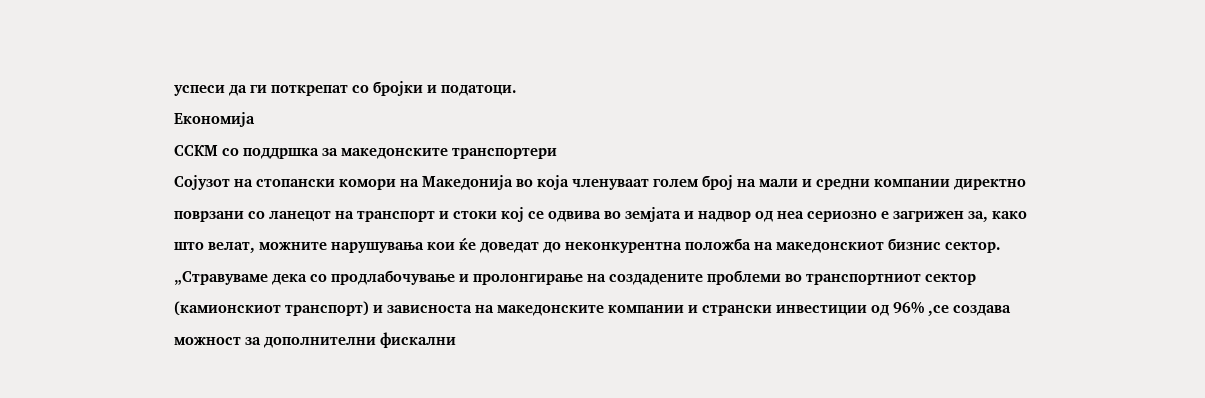успеси да ги поткрепат со бројки и податоци.
Економија
ССКМ со поддршка за македонските транспортери
Сојузот на стопански комори на Македонија во која членуваат голем број на мали и средни компании директно поврзани со ланецот на транспорт и стоки кој се одвива во земјата и надвор од неа сериозно е загрижен за, како што велат, можните нарушувања кои ќе доведат до неконкурентна положба на македонскиот бизнис сектор.
„Стравуваме дека со продлабочување и пролонгирање на создадените проблеми во транспортниот сектор (камионскиот транспорт) и зависноста на македонските компании и странски инвестиции од 96% ,се создава можност за дополнителни фискални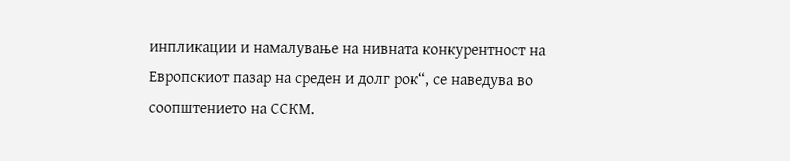инпликации и намалување на нивната конкурентност на Европскиот пазар на среден и долг рок“, се наведува во соопштението на ССКМ.